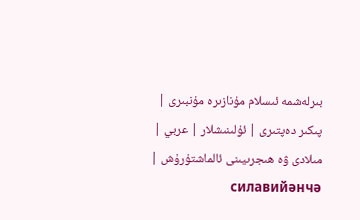بىرلەشمە ئىسلام مۇنازىرە مۇنبىرى | پىكىر دەپتىرى | ئۇلىنىشلار | عربي | مىلادى ۋە ھىجرىيىنى ئالماشتۇرۇش | силавийәнчә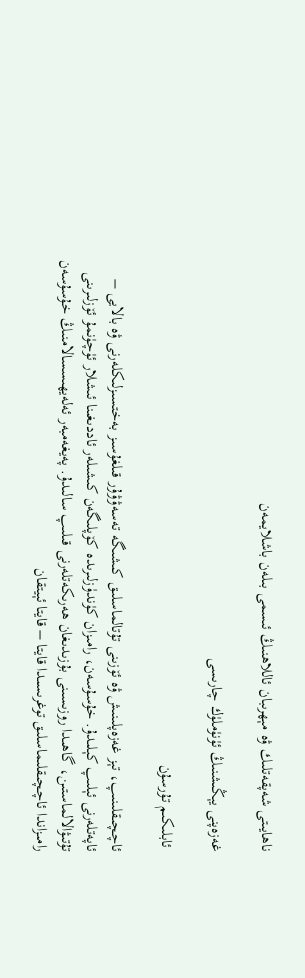ناھايىتى شەپقەتلىك ۋە مېھرىبان ئاللاھنىڭ ئىسمى بىلەن باشلايمەن

غەزەپنى يېڭىشنىڭ ئۈنۈملۈك چارىسى

 ئابلىكىم تۇرسۇن

ئاچچىقلىنىپ، تېز غەزەپلىنىش ۋە ئۆزىنى تۇتالماسلىق كىشىگە تەسەۋۋۇر قىلغۇسىز بەختسىزلىكلەرنى ۋە بالايى – ئاپەتلەرنى ئېلىپ كېلىدۇ. خۇسۇسەن، رامىزان كۈندۈزلىرىدە كۆپلىگەن كىشىلەر ئاددىغىنا ئىشلار ئۈچۈنمۇ ئۆزلىرىنى تۇتىۋالالماستىن، گاھىدا روزىسىنى بۇزىدىغان ھەرىكەتلەرنى قىلىپ سالىدۇ. پەيغەمبەر ئەلەيھىسسالامنىڭ خۇسۇسەن رامىزاندا ئاچچىقلىماسلىق توغرىسىدا قايتا – قايتا ئېيتقان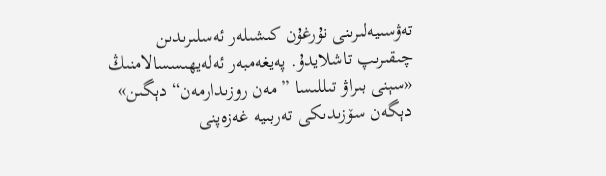تەۋسىيەلىرىنى نۇرغۇن كىشىلەر ئەسلىرىدىن چىقىرىپ تاشلايدۇ. پەيغەمبەر ئەلەيھىسسالامنىڭ «سېنى بىراۋ تىللىسا ”مەن روزىدارمەن“ دېگىن» دېگەن سۆزىدىكى تەربىيە غەزەپنى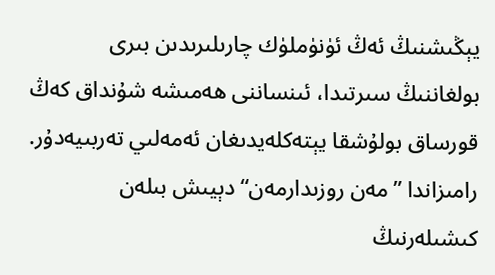يېڭىشنىڭ ئەڭ ئۈنۈملۈك چارىلىرىدىن بىرى بولغاننىڭ سىرتىدا، ئىنساننى ھەمىشە شۇنداق كەڭ قورساق بولۇشقا يېتەكلەيدىغان ئەمەلىي تەربىيەدۇر. رامىزاندا ”مەن روزىدارمەن“ دېيىش بىلەن كىشىلەرنىڭ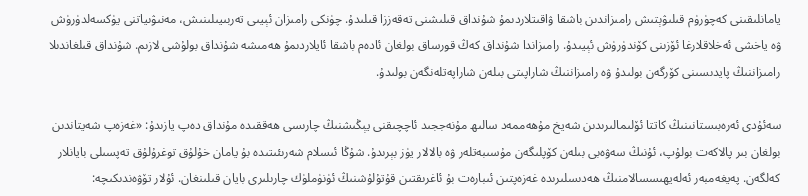يامانلىقىنى كەچۈرۈم قىلىۋېتىش رامىزاندىن باشقا ۋاقىتلاردىمۇ شۇنداق قىلىشنى تەقەززا قىلىدۇ. چۈنكى رامىزان ئېيىى تەربىيىلىنىش، مەنىۋىياتنى يۈكسەلدۈرۈش ۋە ياخشى ئەخلاقلارغا ئۆزىنى كۆندۈرۈش ئېيىدۇ. رامىزاندا شۇنداق كەڭ قورساق بولغان ئادەم باشقا ئايلاردىمۇ ھەمىشە شۇنداق بولۇشى لازىم. شۇنداق قىلغاندىلا رامىزاننىڭ پايدىسىنى كۆرگەن بولىدۇ ۋە رامىزاننىڭ شاراپىتى بىلەن شاراپەتلەنگەن بولىدۇ.

سەئۇدى ئەرەبىستانىنىڭ كاتتا ئۆلىمالىرىدىن شەيخ مۇھەممەد سالىھ مۇنەججىد ئاچچىقنى يېڭىشنىڭ چارىسى ھەققىدە مۇنداق دەپ يازىدۇ: «غەزەپ شەيتاندىن بولغان بىر پالاكەت بولۇپ، ئۇنىڭ سەۋەبى بىلەن كۆپلىگەن مۇسىبەتلەر ۋە بالالار يۈز بېرىدۇ. شۇڭا ئىسلام شەرىئىتىدە بۇ يامان خۇلۇق توغرۇلۇق تەپسىلى بايانلار كەلگەن. پەيغەمبەر ئەلەيھىسسالامنىڭ ھەدىسلىرىدە غەزەپتىن ئىبارەت بۇ ئاغرىقتىن قۇتۇلۇشنىڭ ئۈنۈملۈك چارىلىرى بايان قىلىنغان. ئۇلار تۆۋەندىكىچە: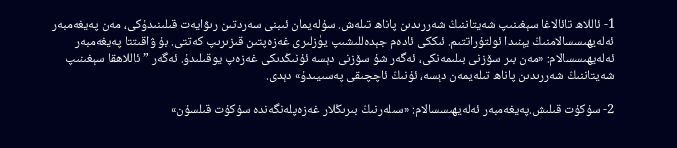1- ئاللاھ تائالاغا سېغىنىپ شەيتاننىڭ شەررىدىن پاناھ تىلەش. سۇلەيمان ئىبنى سەردتىن رىۋايەت قىلىنىدۇكى، مەن پەيغەمبەر ئەلەيھىسسالامنىڭ يېنىدا ئولتۇراتتىم. ئىككى ئادەم جېدەللىشىپ يۈزلىرى غەزەپتىن قىزىرىپ كەتتى. بۇ ۋاقىتتا پەيغەمبەر ئەلەيھىسسالام: «مەن بىر سۆزنى بىلىمەنكى، ئەگەر شۇ سۆزنى دېسە ئۇنىڭدىكى غەزەپ يوقىلىدۇ. ئەگەر ”ئاللاھقا سېغىنىپ شەيتاننىڭ شەررىدىن پاناھ تىلەيمەن دېسە، ئۇنىڭ ئاچچىقى پەسىيىدۇ» دېدى.

2- سۇكۇت قىلىش.پەيغەمبەر ئەلەيھىسسالام: «سىلەرنىڭ بىرىڭلار غەزەپلەنگەندە سۇكۇت قىلسۇن»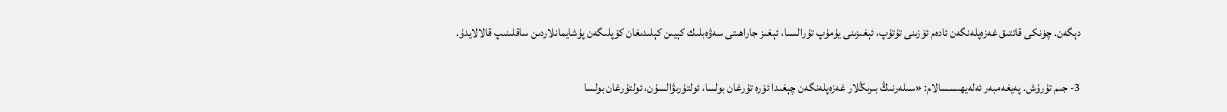دېگەن. چۈنكى قاتتىق غەزەپلەنگەن ئادەم ئۆزىنى تۇتۇپ، ئېغىزىنى يۇمۇپ تۇرالىسا، ئېغىز جاراھىتى سەۋەبلىك كېيىن كېلىدىغان كۆپلىگەن پۇشايمانلاردىن ساقلىنىپ قالالايدۇ.

3- جىم تۇرۇش. پەيغەمبەر ئەلەيھىسسالام: «سىلەرنىڭ بىرىڭلار غەزەپلەنگەن چېغىدا ئۆرە تۇرغان بولسا، ئولتۇرىۋالسۇن، ئولتۇرغان بولسا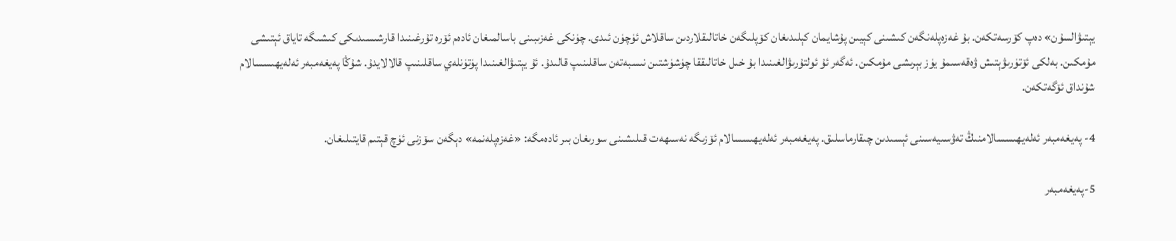يېتىۋالسۇن» دەپ كۆرسەتكەن. بۇ غەزەپلەنگەن كىشىنى كېيىن پۇشايمان كېلىدىغان كۆپلىگەن خاتالىقلاردىن ساقلاش ئۈچۈن ئىدى. چۈنكى غەزىبىنى باسالمىغان ئادەم ئۆرە تۇرغىنىدا قارشىسىدىكى كىشىگە تاياق ئېتىشى مۇمكىن. بەلكى ئۆتۈرىۋېتىش ۋەقەسىمۇ يۈز بېرىشى مۇمكىن. ئەگەر ئۇ ئولتۇرىۋالغىنىدا بۇ خىل خاتالىققا چۈشۈشتىن نىسبەتەن ساقلىنىپ قالىدۇ. ئۇ يېتىۋالغىنىدا پۈتۈنلەي ساقلىنىپ قالالايدۇ. شۇڭا پەيغەمبەر ئەلەيھىسسالام شۇنداق ئۆگەتكەن.

4- پەيغەمبەر ئەلەيھىسسالامنىڭ تەۋسىيەسىنى ئېسىدىن چىقارماسلىق. پەيغەمبەر ئەلەيھىسسالام ئۆزىگە نەسىھەت قىلىشىنى سورىغان بىر ئادەمگە: «غەزەپلەنمە» دېگەن سۆزنى ئۈچ قېتىم قايتىلىغان.

5-پەيغەمبەر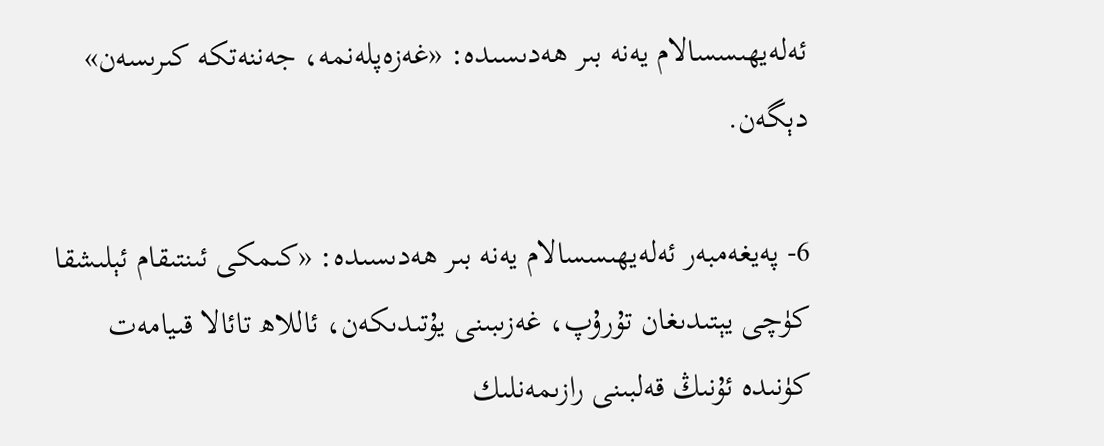ئەلەيھىسسالام يەنە بىر ھەدىسىدە: «غەزەپلەنمە، جەننەتكە كىرىسەن» دېگەن.

6- پەيغەمبەر ئەلەيھىسسالام يەنە بىر ھەدىسىدە: «كىمكى ئىنتىقام ئېلىشقا كۈچى يېتىدىغان تۇرۇپ، غەزىبىنى يۇتىدىكەن، ئاللاھ تائالا قىيامەت كۈنىدە ئۇنىڭ قەلبىنى رازىمەنلىك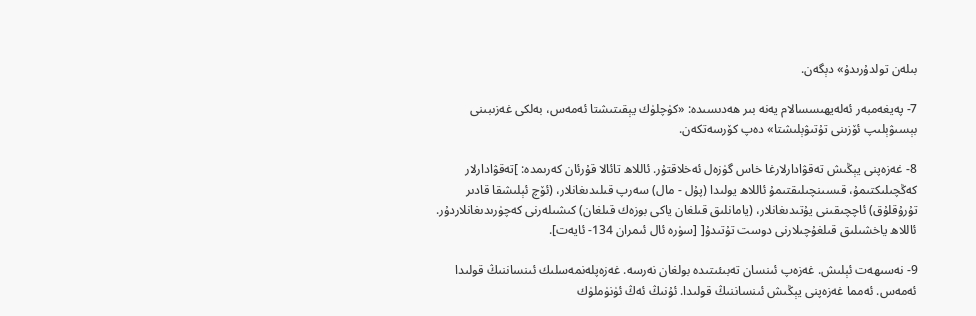بىلەن تولدۇرىدۇ» دېگەن.

7- پەيغەمبەر ئەلەيھىسسالام يەنە بىر ھەدىسىدە: «كۈچلۈك يېقىتىشتا ئەمەس، بەلكى غەزىبىنى بېسىۋېلىپ ئۆزىنى تۇتىۋېلىشتا» دەپ كۆرسەتكەن.

8- غەزەپنى يېڭىش تەقۋادارلارغا خاس گۈزەل ئەخلاقتۇر. ئاللاھ تائالا قۇرئان كەرىمدە: ]تەقۋادارلار كەڭچىلىكتىمۇ، قىسىنچىلىقتىمۇ ئاللاھ يولىدا (پۇل - مال) سەرپ قىلىدىغانلار، (ئۆچ ئېلىشقا قادىر تۇرۇقلۇق) ئاچچىقىنى يۇتىدىغانلار، (يامانلىق قىلغان ياكى بوزەك قىلغان) كىشىلەرنى كەچۈرىدىغانلاردۇر. ئاللاھ ياخشىلىق قىلغۇچىلارنى دوست تۇتىدۇ[ [سۈرە ئال ئىمران 134- ئايەت].

9- نەسىھەت ئېلىش. غەزەپ ئىنسان تەبىئىتىدە بولغان نەرسە. غەزەپلەنمەسلىك ئىنساننىڭ قولىدا ئەمەس. ئەمما غەزەپنى يېڭىش ئىنساننىڭ قولىدا. ئۇنىڭ ئەڭ ئۈنۈملۈك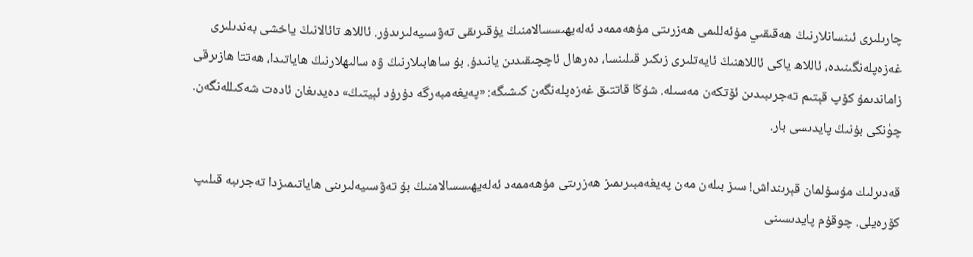چارىلىرى ئىنسانلارنىڭ ھەقىقىي مۇئەللىمى ھەزرىتى مۇھەممەد ئەلەيھىسسالامنىڭ يۇقىرىقى تەۋسىيەلىرىدۇر. ئاللاھ تائالانىڭ ياخشى بەندىلىرى غەزەپلەنگىنىدە، ئاللاھ ياكى ئاللاھنىڭ ئايەتلىرى زىكىر قىلىنسا، دەرھال ئاچچىقىدىن يانىدۇ. بۇ ساھابىلارنىڭ ۋە سالىھلارنىڭ ھاياتىدا، ھەتتا ھازىرقى زاماندىمۇ كۆپ قېتىم تەجرىبىدىن ئۆتكەن مەسىلە. شۇڭا قاتتىق غەزەپلەنگەن كىشىگە: «پەيغەمبەرگە دۇرۇد ئېيتىڭ» دەيدىغان ئادەت شەكىللەنگەن. چۈنكى بۇنىڭ پايدىسى بار.

قەدىرلىك مۇسۇلمان قېرىنداش! سىز بىلەن مەن پەيغەمبىرىمىز ھەزرىتى مۇھەممەد ئەلەيھىسسالامنىڭ بۇ تەۋسىيەلىرىنى ھاياتىمىزدا تەجرىبە قىلىپ كۆرەيلى. چوقۇم پايدىسىنى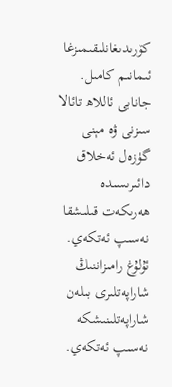كۆرىدىغانلىقىمىزغا ئىمانىم كامىل. جانابى ئاللاھ تائالا سىزنى ۋە مېنى گۈزەل ئەخلاق دائىرىسىدە ھەرىكەت قىلىشقا نەسىپ ئەتكەي. ئۇلۇغ رامىزاننىڭ شاراپەتلىرى بىلەن شاراپەتلىنىشكە نەسىپ ئەتكەي.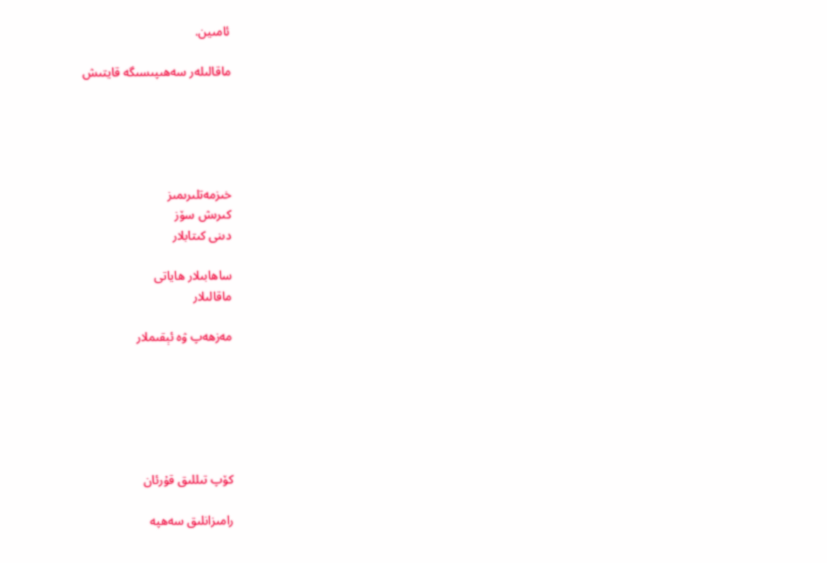ئامىين.

ماقالىلەر سەھىپىسىگە قايتىش





خىزمەتلىرىمىز
كىرىش سۆز
دىنى كىتابلار

ساھابىلار ھاياتى
ماقالىلار

مەزھەپ ۋە ئېقىملار






كۆپ تىللىق قۇرئان

رامىزانلىق سەھپە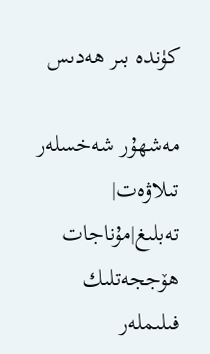كۈندە بىر ھەدىس

مەشھۇر شەخسلەر
تىلاۋەت| تەبلىغ|مۇناجات
ھۆججەتلىك فىلىملەر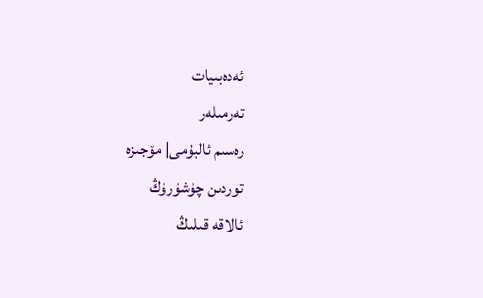ئەدەبىيات
تەرمىلەر
رەسىم ئالبۇمى| مۆجىزە
توردىن چۈشۈرۈڭ
ئالاقە قىلىڭ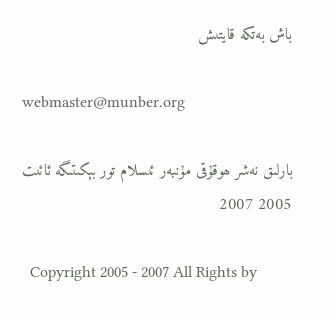باش بەتكە قايتىش

webmaster@munber.org

بارلىق نەشر ھوقۇقى مۇنبەر ئىسلام تور بېكىتىگە ئائىت 2005 2007

  Copyright 2005 - 2007 All Rights by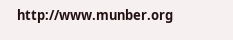http://www.munber.org